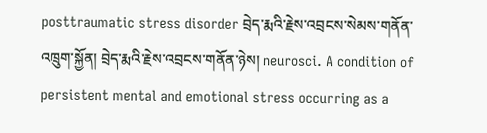posttraumatic stress disorder བྲེད་རྨའི་རྗེས་འབྲངས་སེམས་གནོན་འཁྲུག་སྐྱོན། བྲེད་རྨའི་རྗེས་འབྲངས་གནོན་ཉེས། neurosci. A condition of persistent mental and emotional stress occurring as a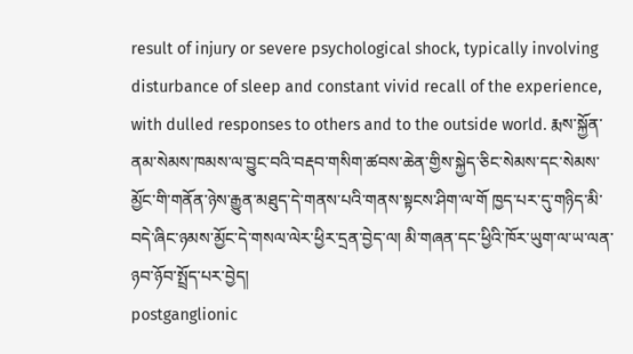result of injury or severe psychological shock, typically involving disturbance of sleep and constant vivid recall of the experience, with dulled responses to others and to the outside world. རྨས་སྐྱོན་ནམ་སེམས་ཁམས་ལ་བྱུང་བའི་བརྡབ་གསིག་ཚབས་ཆེན་གྱིས་སྐྱེད་ཅིང་སེམས་དང་སེམས་མྱོང་གི་གནོན་ཉེས་རྒྱུན་མཐུད་དེ་གནས་པའི་གནས་སྟངས་ཤིག་ལ་གོ ཁྱད་པར་དུ་གཉིད་མི་བདེ་ཞིང་ཉམས་མྱོང་དེ་གསལ་ལེར་ཕྱིར་དྲན་བྱེད་ལ། མི་གཞན་དང་ཕྱིའི་ཁོར་ཡུག་ལ་ཡ་ལན་ཉབ་ཉོབ་སྤྲོད་པར་བྱེད།
postganglionic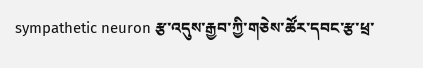sympathetic neuron རྩ་འདུས་རྒྱབ་ཀྱི་གཅེས་ཚོར་དབང་རྩ་ཕྲ་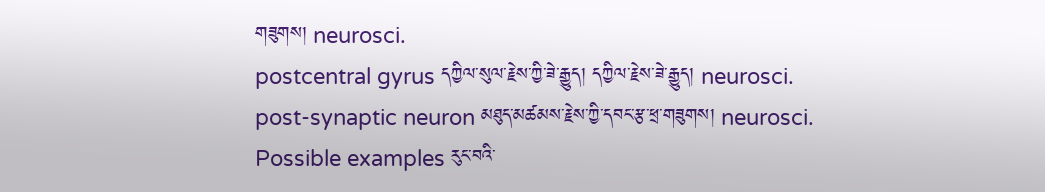གཟུགས། neurosci.
postcentral gyrus དཀྱིལ་སུལ་རྗེས་ཀྱི་ཟེ་རྒྱུད། དཀྱིལ་རྗེས་ཟེ་རྒྱུད། neurosci.
post-synaptic neuron མཐུད་མཚམས་རྗེས་ཀྱི་དབང་རྩ་ཕྲ་གཟུགས། neurosci.
Possible examples རུང་བའི་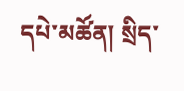དཔེ་མཚོན། སྲིད་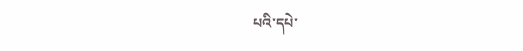པའི་དཔེ་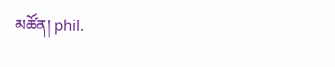མཚོན། phil.